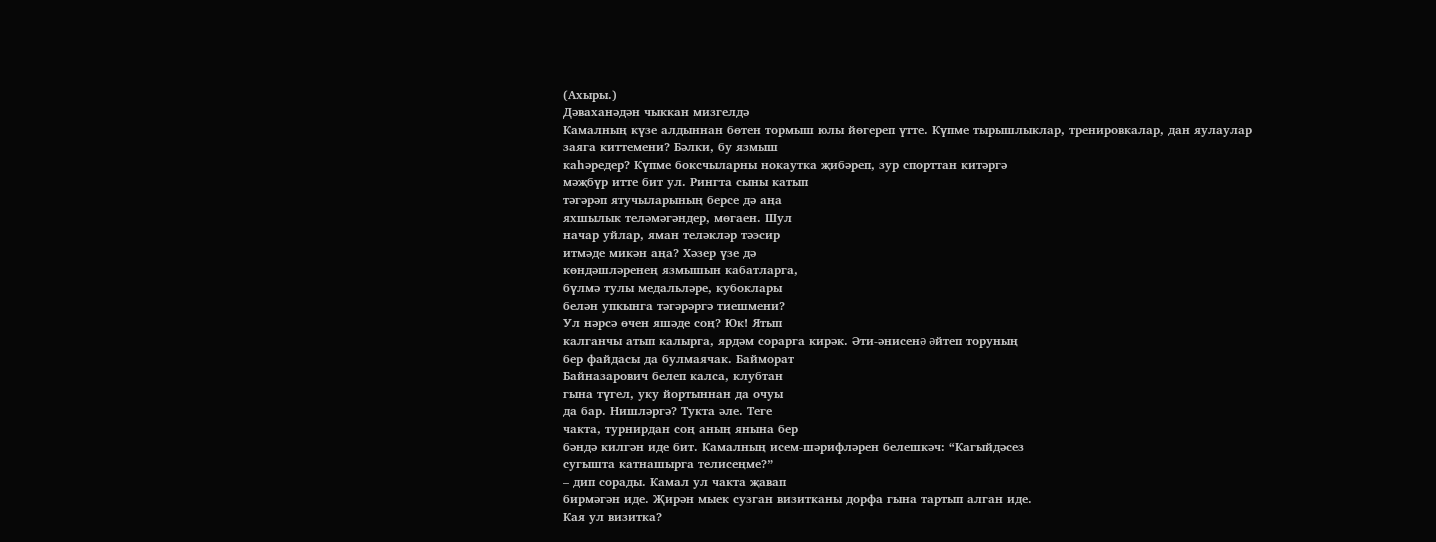(Ахыры.)
Дəваханəдəн чыккан мизгелдə
Камалның күзе алдыннан бөтен тормыш юлы йөгереп үтте. Күпме тырышлыклар, тренировкалар, дан яулаулар
заяга киттемени? Бəлки, бу язмыш
каһəредер? Күпме боксчыларны нокаутка җибəреп, зур спорттан китəргə
мəҗбүр итте бит ул. Рингта сыны катып
тəгəрəп ятучыларының берсе дə аңа
яхшылык телəмəгəндер, мөгаен. Шул
начар уйлар, яман телəклəр тəэсир
итмəде микəн аңа? Хəзер үзе дə
көндəшлəренең язмышын кабатларга,
бүлмə тулы медальлəре, кубоклары
белəн упкынга тəгəрəргə тиешмени?
Ул нəрсə өчен яшəде соң? Юк! Ятып
калганчы атып калырга, ярдəм сорарга кирəк. Əти-əнисенə əйтеп торуның
бер файдасы да булмаячак. Байморат
Байназарович белеп калса, клубтан
гына түгел, уку йортыннан да очуы
да бар. Нишлəргə? Тукта əле. Теге
чакта, турнирдан соң аның янына бер
бəндə килгəн иде бит. Камалның исем-шəрифлəрен белешкəч: “Кагыйдəсез
сугышта катнашырга телисеңме?”
– дип сорады. Камал ул чакта җавап
бирмəгəн иде. Җирəн мыек сузган визитканы дорфа гына тартып алган иде.
Кая ул визитка?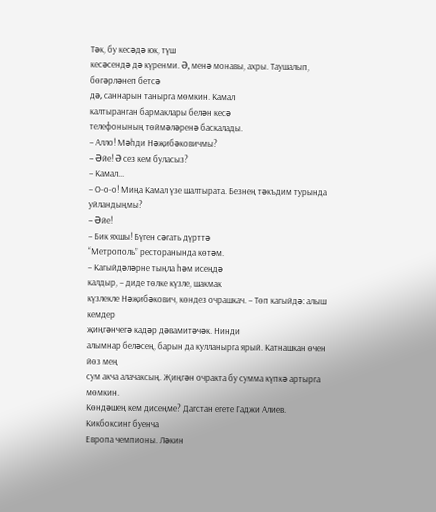Тəк, бу кесəдə юк, түш
кесəсендə дə күренми. Ə, менə монавы, ахры. Таушалып, бөгəрлəнеп бетсə
дə, саннарын танырга мөмкин. Камал
калтыранган бармаклары белəн кесə
телефонының төймəлəренə баскалады.
– Алло! Мəһди Нəҗибəковичмы?
– Əйе! Ə сез кем буласыз?
– Камал...
– О-о-о! Миңа Камал үзе шалтырата. Безнең тəкъдим турында
уйландыңмы?
– Əйе!
– Бик яхшы! Бүген сəгать дүрттə
“Метрополь” ресторанында көтəм.
– Кагыйдəлəрне тыңла һəм исеңдə
калдыр, – диде төлке күзле, шакмак
күзлекле Нəҗибəкович, көндез очрашкач. – Төп кагыйдə: алыш кемдер
җиңгəнчегə кадəр дəвамитəчəк. Нинди
алымнар белəсең, барын да кулланырга ярый. Катнашкан өчен йөз мең
сум акча алачаксың. Җиңгəн очракта бу сумма күпкə артырга мөмкин.
Көндəшең кем дисеңме? Дагстан егете Гаджи Алиев. Кикбоксинг буенча
Европа чемпионы. Лəкин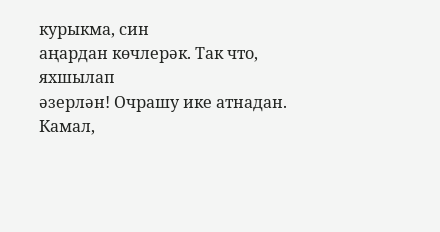курыкма, син
аңардан көчлерəк. Так что, яхшылап
əзерлəн! Очрашу ике атнадан.
Камал,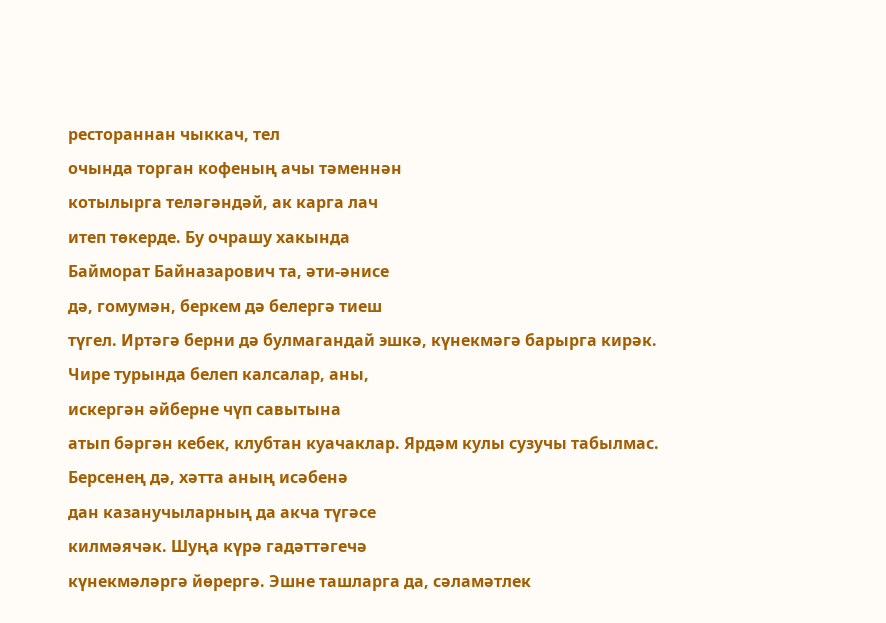рестораннан чыккач, тел
очында торган кофеның ачы тəменнəн
котылырга телəгəндəй, ак карга лач
итеп төкерде. Бу очрашу хакында
Байморат Байназарович та, əти-əнисе
дə, гомумəн, беркем дə белергə тиеш
түгел. Иртəгə берни дə булмагандай эшкə, күнекмəгə барырга кирəк.
Чире турында белеп калсалар, аны,
искергəн əйберне чүп савытына
атып бəргəн кебек, клубтан куачаклар. Ярдəм кулы сузучы табылмас. Берсенең дə, хəтта аның исəбенə
дан казанучыларның да акча түгəсе
килмəячəк. Шуңа күрə гадəттəгечə
күнекмəлəргə йөрергə. Эшне ташларга да, сəламəтлек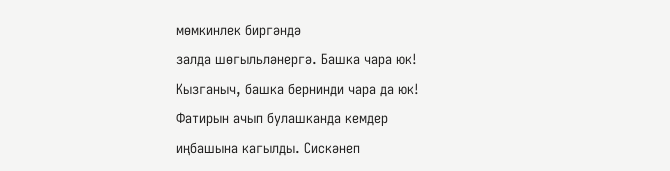мөмкинлек биргəндə
залда шөгыльлəнергə. Башка чара юк!
Кызганыч, башка бернинди чара да юк!
Фатирын ачып булашканда кемдер
иңбашына кагылды. Сискəнеп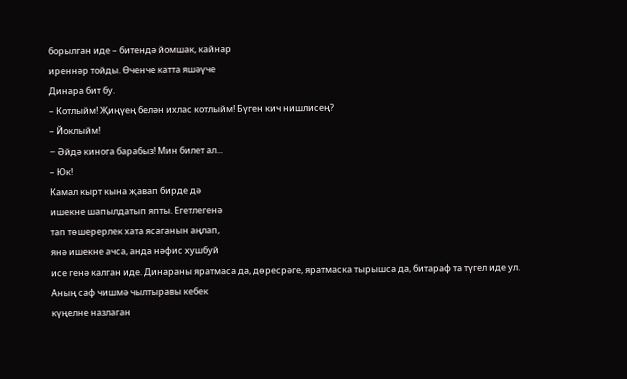борылган иде – битендə йомшак, кайнар
иреннəр тойды. Өченче катта яшəүче
Динара бит бу.
– Котлыйм! Җиңүең белəн ихлас котлыйм! Бүген кич нишлисең?
– Йоклыйм!
– Əйдə кинога барабыз! Мин билет ал...
– Юк!
Камал кырт кына җавап бирде дə
ишекне шапылдатып япты. Егетлегенə
тап төшерерлек хата ясаганын аңлап,
янə ишекне ачса, анда нəфис хушбуй
исе генə калган иде. Динараны яратмаса да, дөресрəге, яратмаска тырышса да, битараф та түгел иде ул.
Аның саф чишмə чылтыравы кебек
күңелне назлаган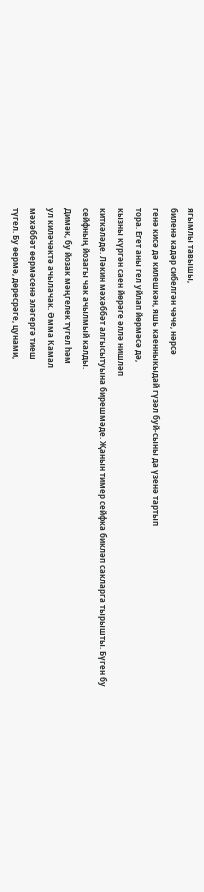ягымлы тавышы,
биленə кадəр сибелгəн чəче, нəрсə
генə кисə дə килешкəн, яшь каенныкыдай гүзəл буй-сыны да үзенə тартып
тора. Егет аны гел уйлап йөрмəсə дə,
кызны күргəн саен йөрəге əллə нишлəп
киткəлəде. Лəкин мəхəббəт алгысытуына бирешмəде. Җанын тимер сейфка биклəп сакларга тырышты. Бүген бу
сейфның йозагы чак ачылмый калды.
Димəк, бу йозак мəңгелек түгел һəм
ул килəчəктə ачылачак. Əмма Камал
мəхəббəт өермəсенə элəгергə тиеш
түгел. Бу өермə, дөресрəге, цунами,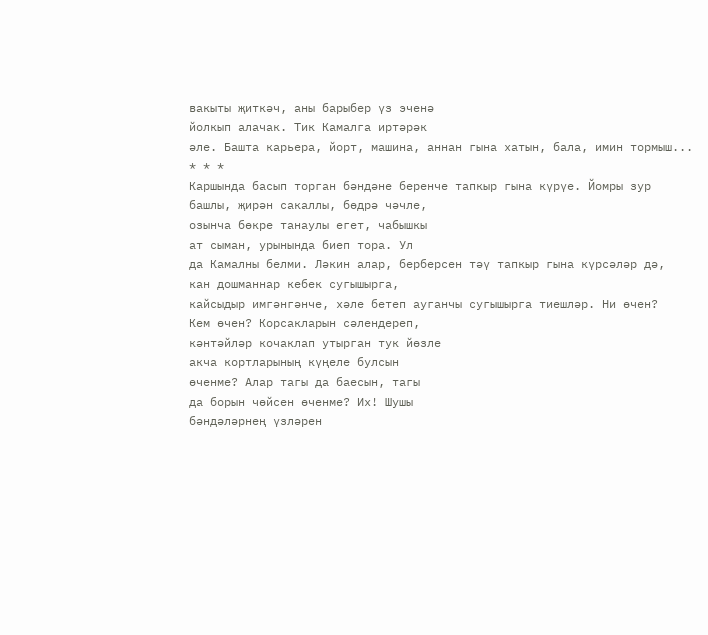вакыты җиткəч, аны барыбер үз эченə
йолкып алачак. Тик Камалга иртəрəк
əле. Башта карьера, йорт, машина, аннан гына хатын, бала, имин тормыш...
* * *
Каршында басып торган бəндəне беренче тапкыр гына күрүе. Йомры зур
башлы, җирəн сакаллы, бөдрə чəчле,
озынча бөкре танаулы егет, чабышкы
ат сыман, урынында биеп тора. Ул
да Камалны белми. Лəкин алар, берберсен тəү тапкыр гына күрсəлəр дə,
кан дошманнар кебек сугышырга,
кайсыдыр имгəнгəнче, хəле бетеп ауганчы сугышырга тиешлəр. Ни өчен?
Кем өчен? Корсакларын сəлендереп,
кəнтəйлəр кочаклап утырган тук йөзле
акча кортларының күңеле булсын
өченме? Алар тагы да баесын, тагы
да борын чөйсен өченме? Их! Шушы
бəндəлəрнең үзлəрен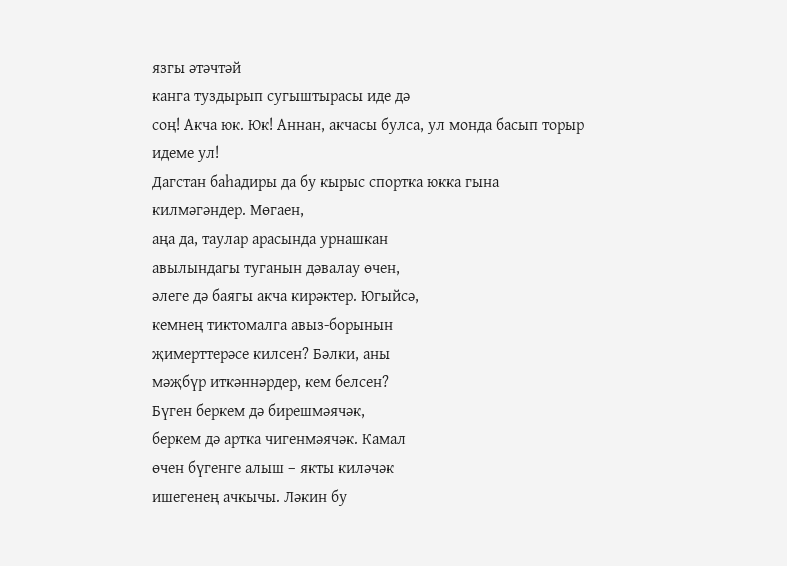язгы əтəчтəй
канга туздырып сугыштырасы иде дə
соң! Акча юк. Юк! Аннан, акчасы булса, ул монда басып торыр идеме ул!
Дагстан баһадиры да бу кырыс спортка юкка гына килмəгəндер. Мөгаен,
аңа да, таулар арасында урнашкан
авылындагы туганын дəвалау өчен,
əлеге дə баягы акча кирəктер. Югыйсə,
кемнең тиктомалга авыз-борынын
җимерттерəсе килсен? Бəлки, аны
мəҗбүр иткəннəрдер, кем белсен?
Бүген беркем дə бирешмəячəк,
беркем дə артка чигенмəячəк. Камал
өчен бүгенге алыш – якты килəчəк
ишегенең ачкычы. Лəкин бу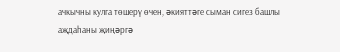ачкычны кулга төшерү өчен, əкияттəге сыман сигез башлы аҗдаһаны җиңəргə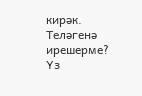кирəк. Телəгенə ирешерме? Үз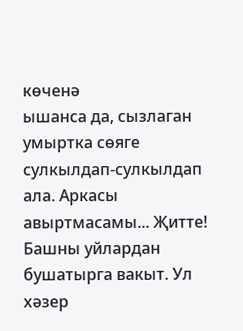көченə
ышанса да, сызлаган умыртка сөяге
сулкылдап-сулкылдап ала. Аркасы
авыртмасамы... Җитте! Башны уйлардан бушатырга вакыт. Ул хəзер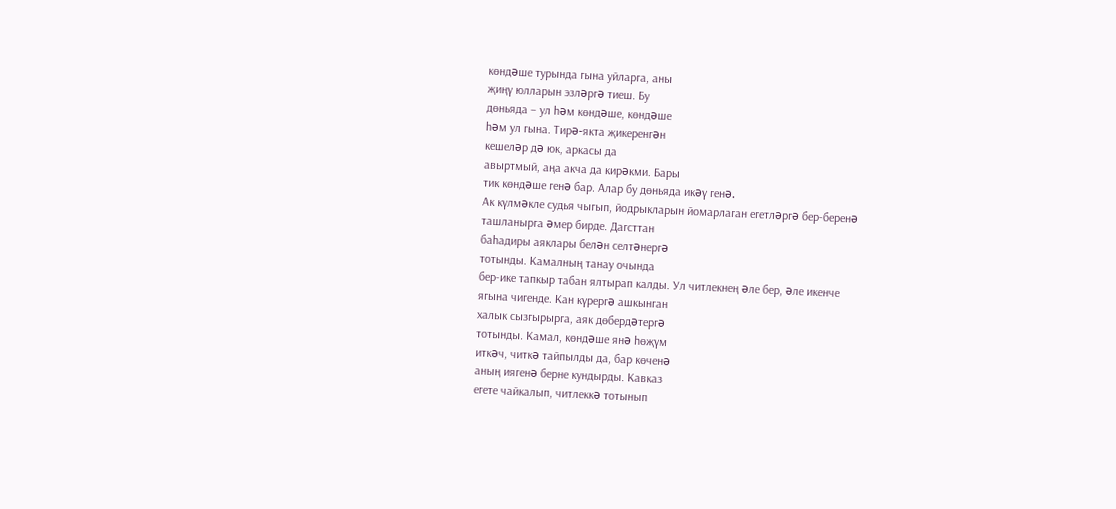көндəше турында гына уйларга, аны
җиңү юлларын эзлəргə тиеш. Бу
дөньяда – ул һəм көндəше, көндəше
һəм ул гына. Тирə-якта җикеренгəн
кешелəр дə юк, аркасы да
авыртмый, аңа акча да кирəкми. Бары
тик көндəше генə бар. Алар бу дөньяда икəү генə.
Ак күлмəкле судья чыгып, йодрыкларын йомарлаган егетлəргə бер-беренə
ташланырга əмер бирде. Дагсттан
баһадиры аяклары белəн селтəнергə
тотынды. Камалның танау очында
бер-ике тапкыр табан ялтырап калды. Ул читлекнең əле бер, əле икенче
ягына чигенде. Кан күрергə ашкынган
халык сызгырырга, аяк дөбердəтергə
тотынды. Камал, көндəше янə һөҗүм
иткəч, читкə тайпылды да, бар көченə
аның иягенə берне кундырды. Кавказ
егете чайкалып, читлеккə тотынып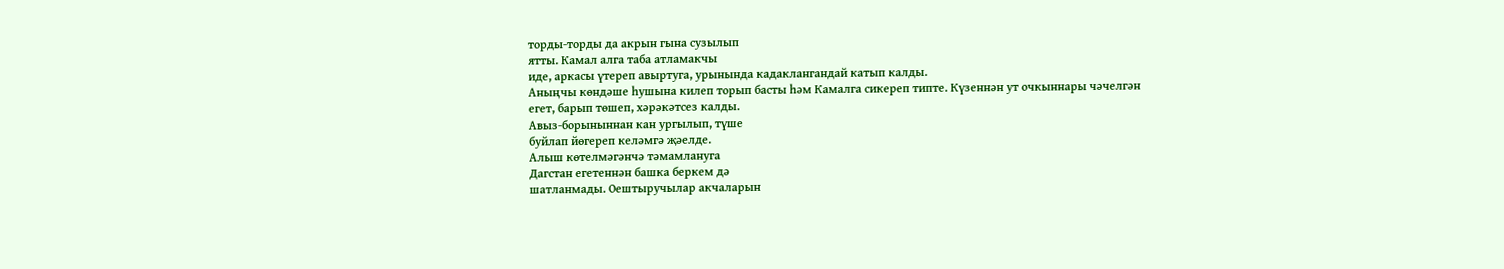торды-торды да акрын гына сузылып
ятты. Камал алга таба атламакчы
иде, аркасы үтереп авыртуга, урынында кадаклангандай катып калды.
Аныңчы көндəше һушына килеп торып басты һəм Камалга сикереп типте. Күзеннəн ут очкыннары чəчелгəн
егет, барып төшеп, хəрəкəтсез калды.
Авыз-борыныннан кан ургылып, түше
буйлап йөгереп келəмгə җəелде.
Алыш көтелмəгəнчə тəмамлануга
Дагстан егетеннəн башка беркем дə
шатланмады. Оештыручылар акчаларын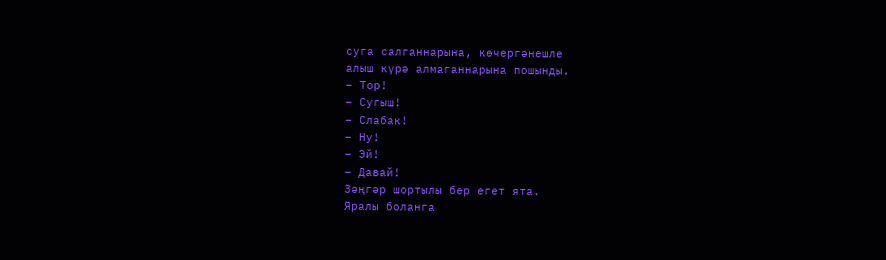суга салганнарына, көчергəнешле
алыш күрə алмаганнарына пошынды.
– Тор!
– Сугыш!
– Слабак!
– Ну!
– Эй!
– Давай!
Зəңгəр шортылы бер егет ята.
Яралы боланга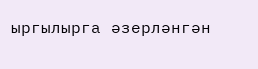ыргылырга əзерлəнгəн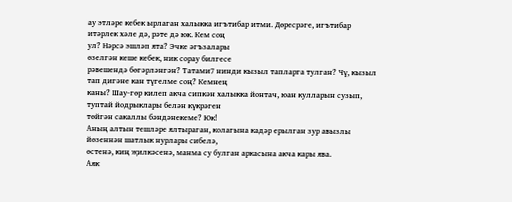ау этлəре кебек ырлаган халыкка игътибар итми. Дөресрəге, игътибар
итəрлек хəле дə, рəте дə юк. Кем соң
ул? Нəрсə эшлəп ята? Эчке əгъзалары
өзелгəн кеше кебек, ник сорау билгесе
рəвешендə бөгəрлəнгəн? Татами7 нинди кызыл тапларга тулган? Чү, кызыл
тап дигəне кан түгелме соң? Кемнең
каны? Шау-гөр килеп акча сипкəн халыкка йонтач, юан кулларын сузып,
туптай йодрыклары белəн күкрəген
төйгəн сакаллы бəндəнекеме? Юк!
Аның алтын тешлəре ялтыраган, колагына кадəр ерылган зур авызлы
йөзеннəн шатлык нурлары сибелə,
өстенə, киң җилкəсенə, манма су булган аркасына акча кары ява.
Аяк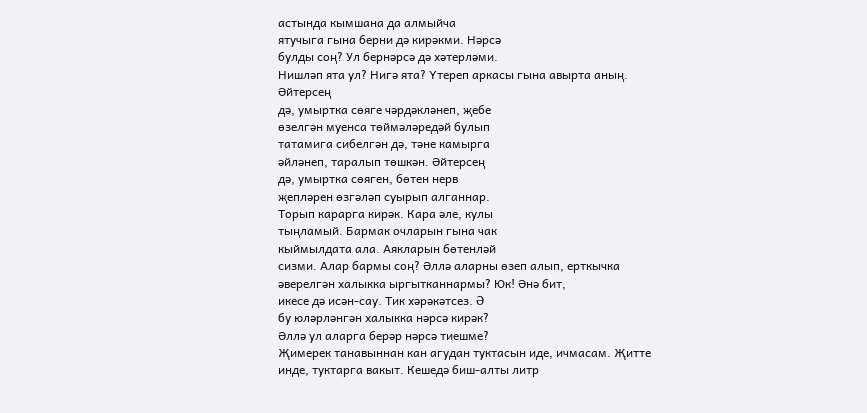астында кымшана да алмыйча
ятучыга гына берни дə кирəкми. Нəрсə
булды соң? Ул бернəрсə дə хəтерлəми.
Нишлəп ята ул? Нигə ята? Үтереп аркасы гына авырта аның. Əйтерсең
дə, умыртка сөяге чəрдəклəнеп, җебе
өзелгəн муенса төймəлəредəй булып
татамига сибелгəн дə, тəне камырга
əйлəнеп, таралып төшкəн. Əйтерсең
дə, умыртка сөяген, бөтен нерв
җеплəрен өзгəлəп суырып алганнар.
Торып карарга кирəк. Кара əле, кулы
тыңламый. Бармак очларын гына чак
кыймылдата ала. Аякларын бөтенлəй
сизми. Алар бармы соң? Əллə аларны өзеп алып, ерткычка əверелгəн халыкка ыргытканнармы? Юк! Əнə бит,
икесе дə исəн-сау. Тик хəрəкəтсез. Ə
бу юлəрлəнгəн халыкка нəрсə кирəк?
Əллə ул аларга берəр нəрсə тиешме?
Җимерек танавыннан кан агудан туктасын иде, ичмасам. Җитте инде, туктарга вакыт. Кешедə биш-алты литр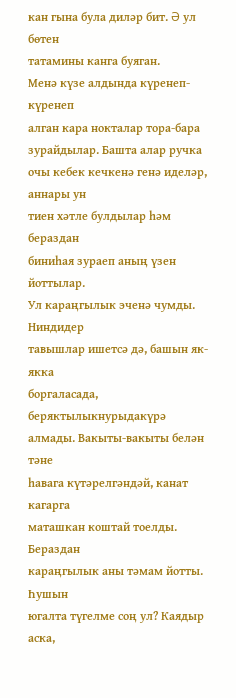кан гына була дилəр бит. Ə ул бөтен
татамины канга буяган.
Менə күзе алдында күренеп-күренеп
алган кара нокталар тора-бара зурайдылар. Башта алар ручка очы кебек кечкенə генə иделəр, аннары ун
тиен хəтле булдылар һəм бераздан
биниһая зураеп аның үзен йоттылар.
Ул караңгылык эченə чумды. Ниндидер
тавышлар ишетсə дə, башын як-якка
боргаласада, беряктылыкнурыдакүрə
алмады. Вакыты-вакыты белəн тəне
һавага күтəрелгəндəй, канат кагарга
маташкан коштай тоелды. Бераздан
караңгылык аны тəмам йотты. Һушын
югалта түгелме соң ул? Каядыр аска,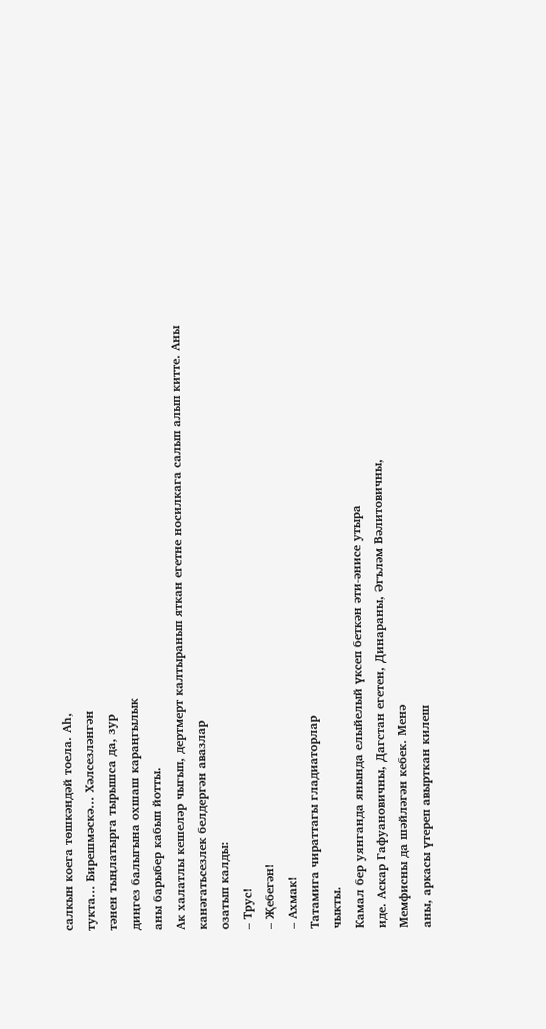салкын коега төшкəндəй тоела. Аһ,
тукта... Бирешмəскə... Хəлсезлəнгəн
тəнен тыңлатырга тырышса да, зур
диңгез балыгына охшаш караңгылык
аны барыбер кабып йотты.
Ак халатлы кешелəр чыгып, дертмерт калтыранып яткан егетне носилкага салып алып китте. Аны
канəгатьсезлек белдергəн авазлар
озатып калды:
– Трус!
– Җебегəн!
– Ахмак!
Татамига чираттагы гладиаторлар
чыкты.
Камал бер уянганда янында елыйелый үксеп беткəн əти-əнисе утыра
иде. Аскар Гафуановичны, Дагстан егетен, Динараны, Əгълəм Вəлитовичны,
Мемфисны да шəйлəгəн кебек. Менə
аны, аркасы үтереп авырткан килеш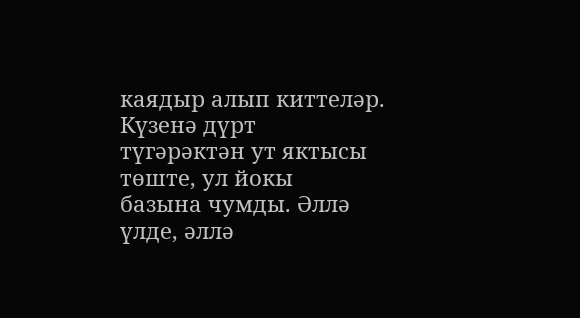каядыр алып киттелəр. Күзенə дүрт
түгəрəктəн ут яктысы төште, ул йокы
базына чумды. Əллə үлде, əллə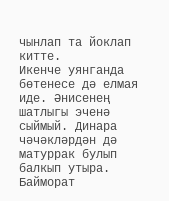чынлап та йоклап китте.
Икенче уянганда бөтенесе дə елмая иде. Əнисенең
шатлыгы эченə сыймый. Динара
чəчəклəрдəн дə матуррак булып балкып утыра. Байморат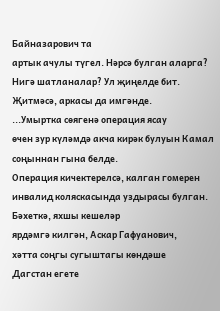Байназарович та
артык ачулы түгел. Нəрсə булган аларга? Нигə шатланалар? Ул җиңелде бит.
Җитмəсə, аркасы да имгəнде.
...Умыртка сөягенə операция ясау
өчен зур күлəмдə акча кирəк булуын Камал соңыннан гына белде.
Операция кичектерелсə, калган гомерен
инвалид коляскасында уздырасы булган. Бəхеткə, яхшы кешелəр
ярдəмгə килгəн, Аскар Гафуанович,
хəтта соңгы сугыштагы көндəше
Дагстан егете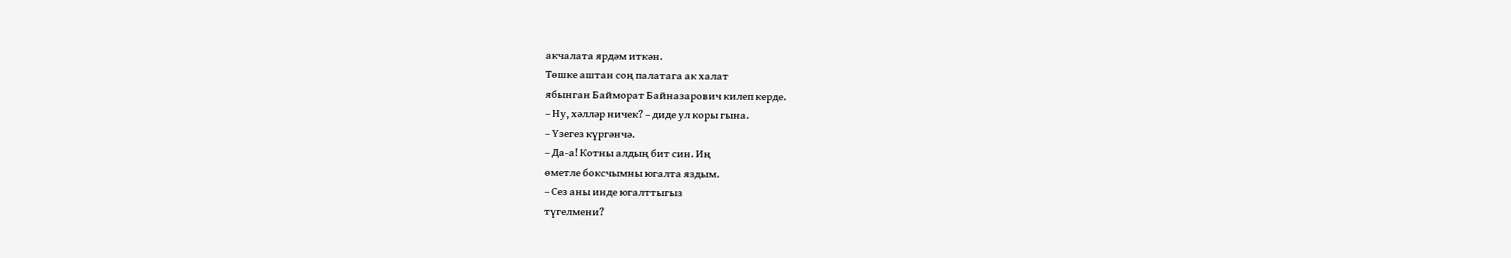акчалата ярдəм иткəн.
Төшке аштан соң палатага ак халат
ябынган Байморат Байназарович килеп керде.
– Ну, хəллəр ничек? – диде ул коры гына.
– Үзегез күргəнчə.
– Да-а! Котны алдың бит син. Иң
өметле боксчымны югалта яздым.
– Сез аны инде югалттыгыз
түгелмени?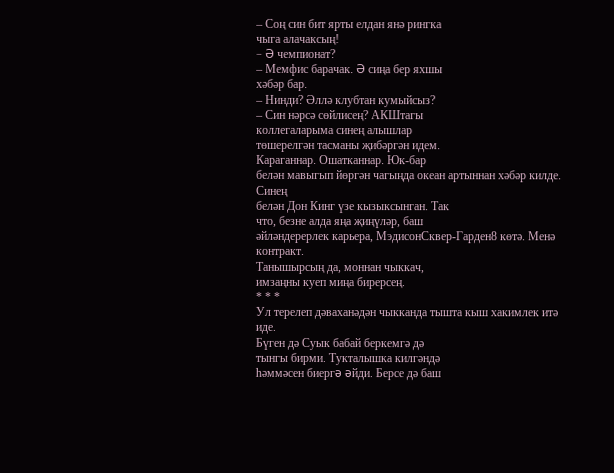– Соң син бит ярты елдан янə рингка
чыга алачаксың!
– Ə чемпионат?
– Мемфис барачак. Ə сиңа бер яхшы
хəбəр бар.
– Нинди? Əллə клубтан кумыйсыз?
– Син нəрсə сөйлисең? АКШтагы
коллегаларыма синең алышлар
төшерелгəн тасманы җибəргəн идем.
Караганнар. Ошатканнар. Юк-бар
белəн мавыгып йөргəн чагыңда океан артыннан хəбəр килде. Синең
белəн Дон Кинг үзе кызыксынган. Так
что, безне алда яңа җиңүлəр, баш
əйлəндерерлек карьера, МэдисонСквер-Гарден8 көтə. Менə контракт.
Танышырсың да, моннан чыккач,
имзаңны куеп миңа бирерсең.
* * *
Ул терелеп дəваханəдəн чыкканда тышта кыш хакимлек итə иде.
Бүген дə Суык бабай беркемгə дə
тынгы бирми. Тукталышка килгəндə
һəммəсен биергə əйди. Берсе дə баш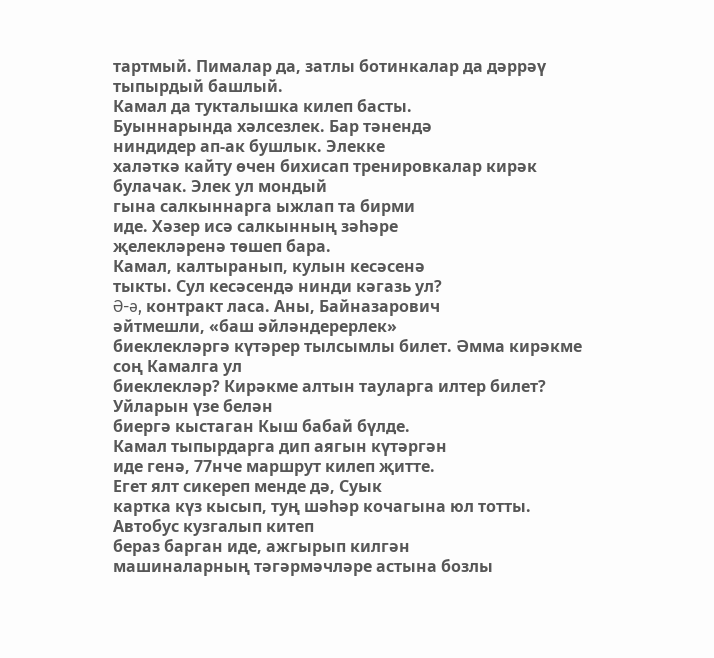тартмый. Пималар да, затлы ботинкалар да дəррəү тыпырдый башлый.
Камал да тукталышка килеп басты.
Буыннарында хəлсезлек. Бар тəнендə
ниндидер ап-ак бушлык. Элекке
халəткə кайту өчен бихисап тренировкалар кирəк булачак. Элек ул мондый
гына салкыннарга ыжлап та бирми
иде. Хəзер исə салкынның зəһəре
җелеклəренə төшеп бара.
Камал, калтыранып, кулын кесəсенə
тыкты. Сул кесəсендə нинди кəгазь ул?
Ə-ə, контракт ласа. Аны, Байназарович
əйтмешли, «баш əйлəндерерлек»
биеклеклəргə күтəрер тылсымлы билет. Əмма кирəкме соң Камалга ул
биеклеклəр? Кирəкме алтын тауларга илтер билет? Уйларын үзе белəн
биергə кыстаган Кыш бабай бүлде.
Камал тыпырдарга дип аягын күтəргəн
иде генə, 77нче маршрут килеп җитте.
Егет ялт сикереп менде дə, Суык
картка күз кысып, туң шəһəр кочагына юл тотты. Автобус кузгалып китеп
бераз барган иде, ажгырып килгəн
машиналарның тəгəрмəчлəре астына бозлы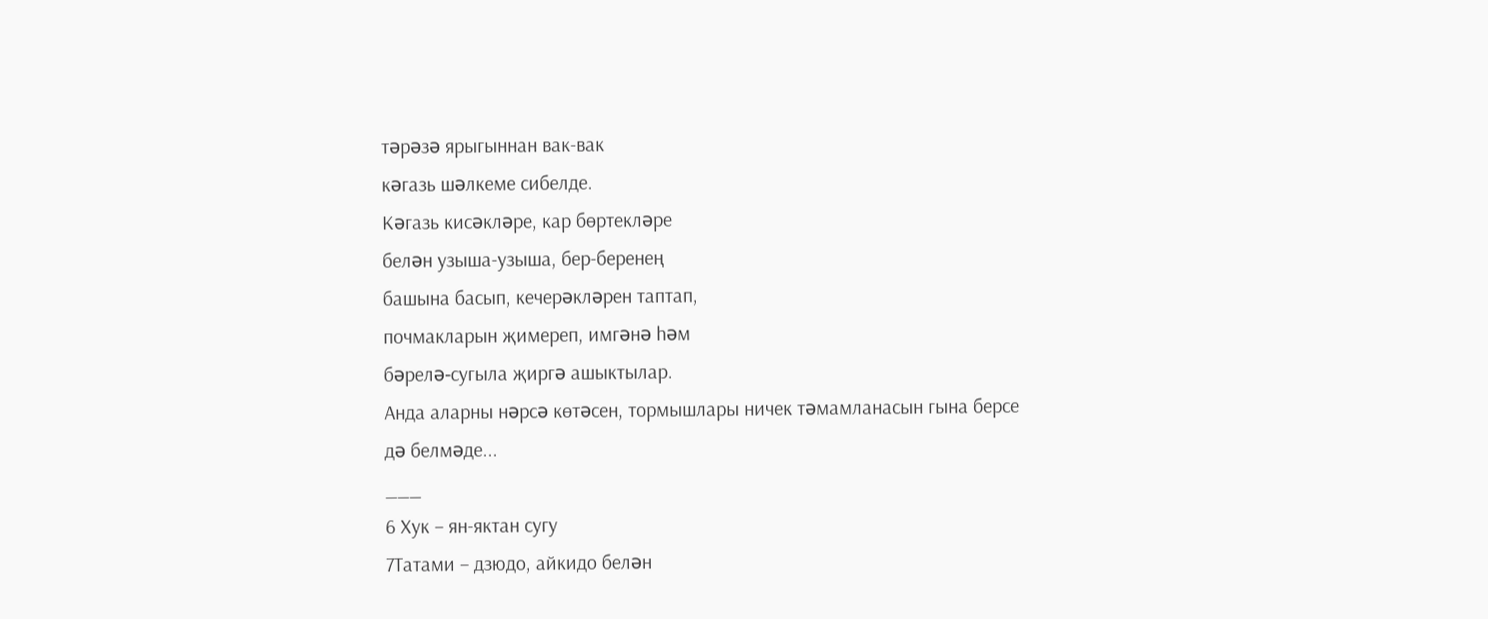тəрəзə ярыгыннан вак-вак
кəгазь шəлкеме сибелде.
Кəгазь кисəклəре, кар бөртеклəре
белəн узыша-узыша, бер-беренең
башына басып, кечерəклəрен таптап,
почмакларын җимереп, имгəнə һəм
бəрелə-сугыла җиргə ашыктылар.
Анда аларны нəрсə көтəсен, тормышлары ничек тəмамланасын гына берсе
дə белмəде...
___
6 Хук – ян-яктан сугу
7Татами – дзюдо, айкидо белəн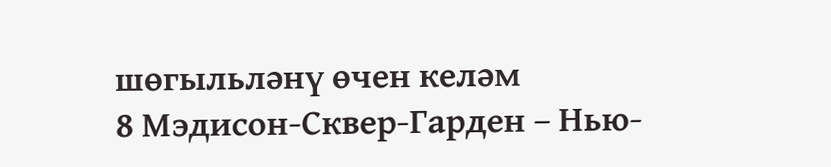шөгыльлəнү өчен келəм
8 Мэдисон-Сквер-Гарден – Нью-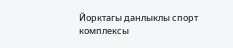Йорктагы данлыклы спорт комплексы